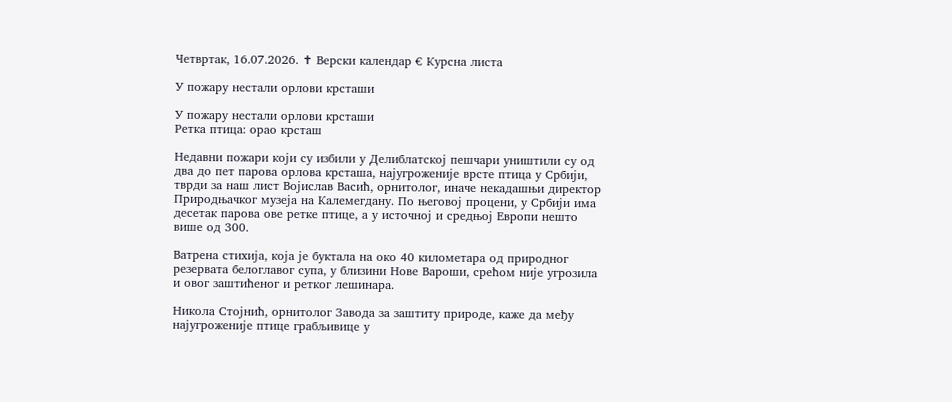Четвртак, 16.07.2026. ✝ Верски календар € Курсна листа

У пожару нестали орлови крсташи

У пожару нестали орлови крсташи
Ретка птица: орао крсташ

Недавни пожари који су избили у Делиблатској пешчари уништили су од два до пет парова орлова крсташа, најугроженије врсте птица у Србији, тврди за наш лист Војислав Васић, орнитолог, иначе некадашњи директор Природњачког музеја на Калемегдану. По његовој процени, у Србији има десетак парова ове ретке птице, а у источној и средњој Европи нешто више од 300.

Ватрена стихија, која је буктала на око 40 километара од природног резервата белоглавог супа, у близини Нове Вароши, срећом није угрозила и овог заштићеног и ретког лешинара.

Никола Стојнић, орнитолог Завода за заштиту природе, каже да међу најугроженије птице грабљивице у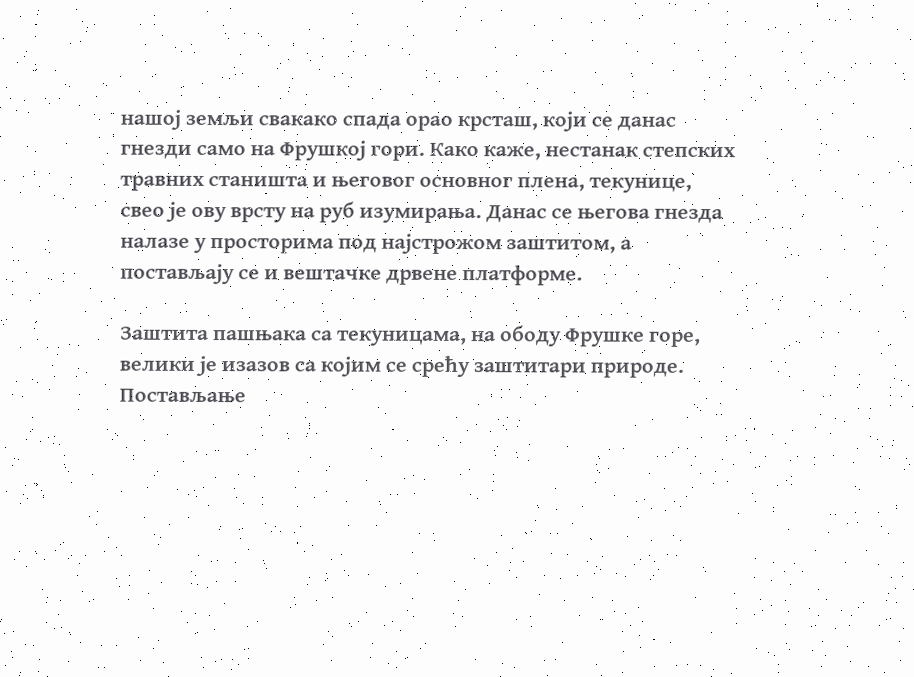нашој земљи свакако спада орао крсташ, који се данас гнезди само на Фрушкој гори. Како каже, нестанак степских травних станишта и његовог основног плена, текунице, свео је ову врсту на руб изумирања. Данас се његова гнезда налазе у просторима под најстрожом заштитом, а постављају се и вештачке дрвене платформе.

Заштита пашњака са текуницама, на ободу Фрушке горе, велики је изазов са којим се срећу заштитари природе. Постављање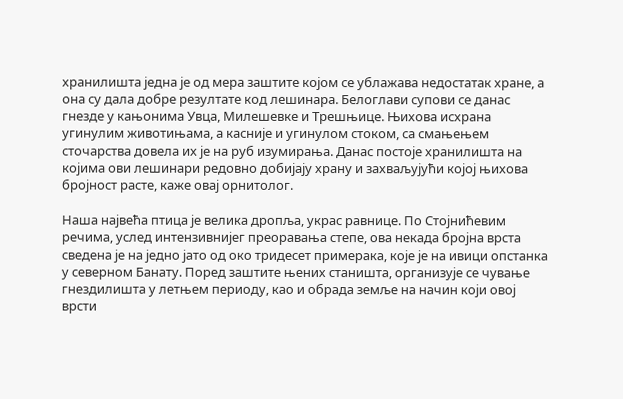хранилишта једна је од мера заштите којом се ублажава недостатак хране, а она су дала добре резултате код лешинара. Белоглави супови се данас гнезде у кањонима Увца, Милешевке и Трешњице. Њихова исхрана угинулим животињама, а касније и угинулом стоком, са смањењем сточарства довела их је на руб изумирања. Данас постоје хранилишта на којима ови лешинари редовно добијају храну и захваљујући којој њихова бројност расте, каже овај орнитолог.

Наша највећа птица је велика дропља, украс равнице. По Стојнићевим речима, услед интензивнијег преоравања степе, ова некада бројна врста сведена је на једно јато од око тридесет примерака, које је на ивици опстанка у северном Банату. Поред заштите њених станишта, организује се чување гнездилишта у летњем периоду, као и обрада земље на начин који овој врсти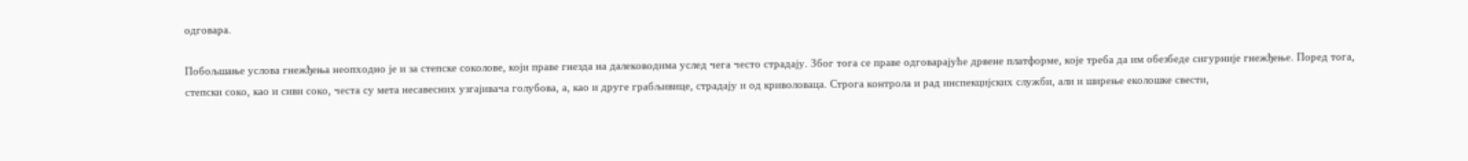одговара.

Побољшање услова гнежђења неопходно је и за степске соколове, који праве гнезда на далеководима услед чега често страдају. Због тога се праве одговарајуће дрвене платформе, које треба да им обезбеде сигурније гнежђење. Поред тога, степски соко, као и сиви соко, честа су мета несавесних узгајивача голубова, а, као и друге грабљивице, страдају и од криволоваца. Строга контрола и рад инспекцијских служби, али и ширење еколошке свести,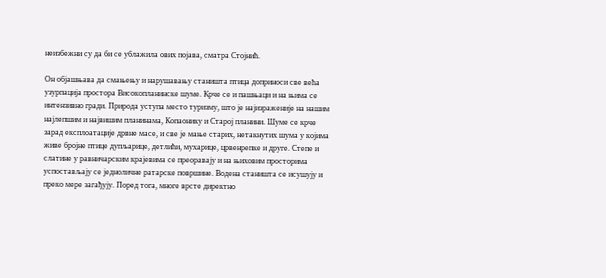неизбежни су да би се ублажила ових појава, сматра Стојнић.

Он објашњава да смањењу и нарушавању станишта птица доприноси све већа узурпација простора Високопланинске шуме. Крче се и пашњаци и на њима се интензивно гради. Природа уступа место туризму, што је најизраженије на нашим најлепшим и највишим планинама, Копаонику и Старој планини. Шуме се крче зарад експлоатације дрвне масе, и све је мање старих, нетакнутих шума у којима живе бројне птице дупљарице, детлићи, мухарице, црвенрепке и друге. Степе и слатине у равничарским крајевима се преоравају и на њиховим просторима успостављају се једноличне ратарске површине. Водена станишта се исушују и преко мере загађују. Поред тога, многе врсте директно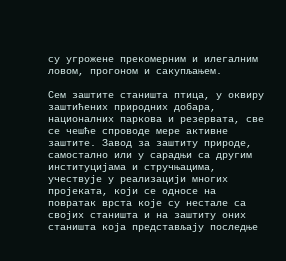су угрожене прекомерним и илегалним ловом, прогоном и сакупљањем.

Сем заштите станишта птица, у оквиру заштићених природних добара, националних паркова и резервата, све се чешће спроводе мере активне заштите. Завод за заштиту природе, самостално или у сарадњи са другим институцијама и стручњацима, учествује у реализацији многих пројеката, који се односе на повратак врста које су нестале са својих станишта и на заштиту оних станишта која представљају последње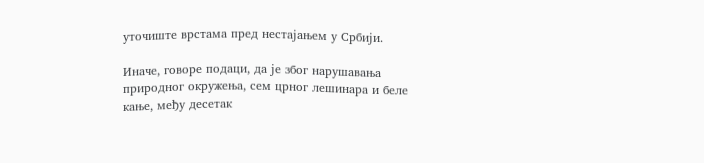уточиште врстама пред нестајањем у Србији.

Иначе, говоре подаци, да је због нарушавања природног окружења, сем црног лешинара и беле кање, међу десетак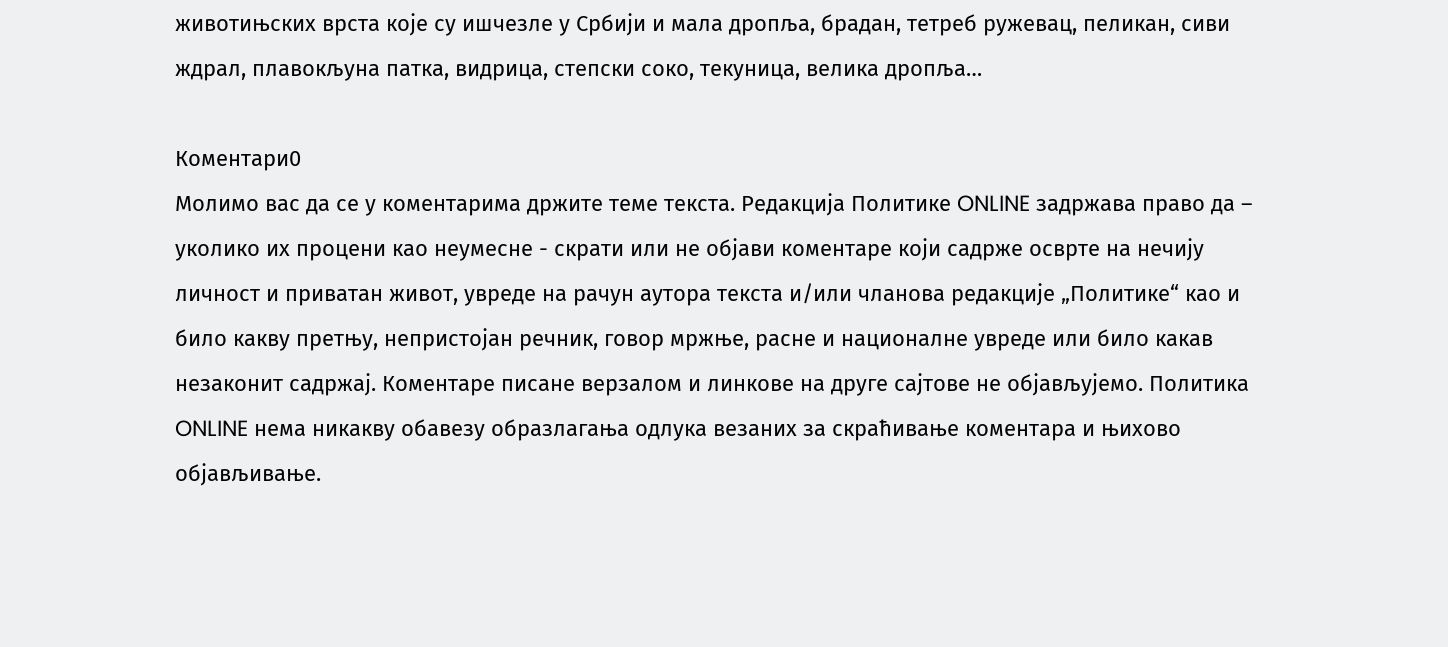животињских врста које су ишчезле у Србији и мала дропља, брадан, тетреб ружевац, пеликан, сиви ждрал, плавокљуна патка, видрица, степски соко, текуница, велика дропља…

Коментари0
Молимо вас да се у коментарима држите теме текста. Редакција Политике ONLINE задржава право да – уколико их процени као неумесне - скрати или не објави коментаре који садрже осврте на нечију личност и приватан живот, увреде на рачун аутора текста и/или чланова редакције „Политике“ као и било какву претњу, непристојан речник, говор мржње, расне и националне увреде или било какав незаконит садржај. Коментаре писане верзалом и линкове на друге сајтове не објављујемо. Политика ONLINE нема никакву обавезу образлагања одлука везаних за скраћивање коментара и њихово објављивање.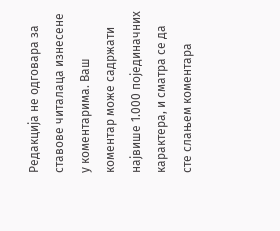Редакција не одговара за ставове читалаца изнесене у коментарима. Ваш коментар може садржати највише 1.000 појединачних карактера, и сматра се да сте слањем коментара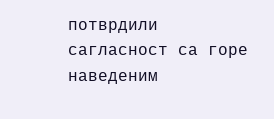потврдили сагласност са горе наведеним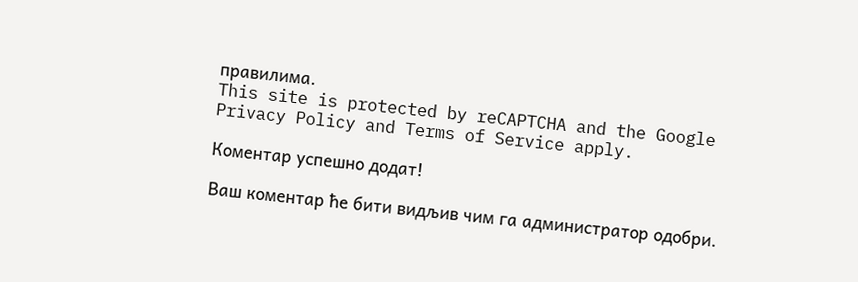правилима.
This site is protected by reCAPTCHA and the Google Privacy Policy and Terms of Service apply.

Комeнтар успeшно додат!

Ваш комeнтар ћe бити видљив чим га администратор одобри.